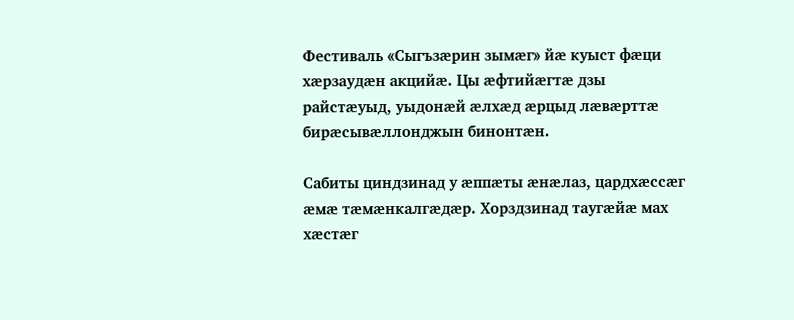Фестиваль «Сыгъзæрин зымæг» йæ куыст фæци хæрзаудæн акцийæ. Цы æфтийæгтæ дзы райстæуыд, уыдонæй æлхæд æрцыд лæвæрттæ бирæсывæллонджын бинонтæн.

Сабиты циндзинад у æппæты æнæлаз, цардхæссæг æмæ тæмæнкалгæдæр. Хорздзинад таугæйæ мах хæстæг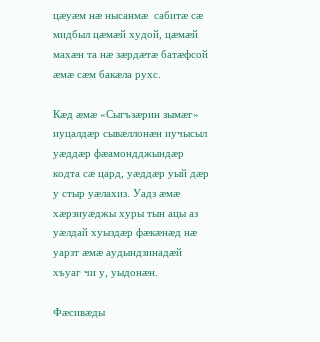цæуæм нæ нысанмæ  сабитæ сæ мидбыл цæмæй худой, цæмæй махæн та нæ зæрдæтæ батæфсой æмæ сæм бакæла рухс.

Кæд æмæ «Сыгъзæрин зымæг» иуцалдæр сывæллонæн иучысыл уæддæр фæамондджындæр кодта сæ цард, уæддæр уый дæр у стыр уæлахиз. Уадз æмæ хæрзиуæджы хуры тын ацы аз уæлдай хуыздæр фæкæнæд нæ уарзт æмæ аудындзинадæй хъуаг чи у, уыдонæн.

Фæсивæды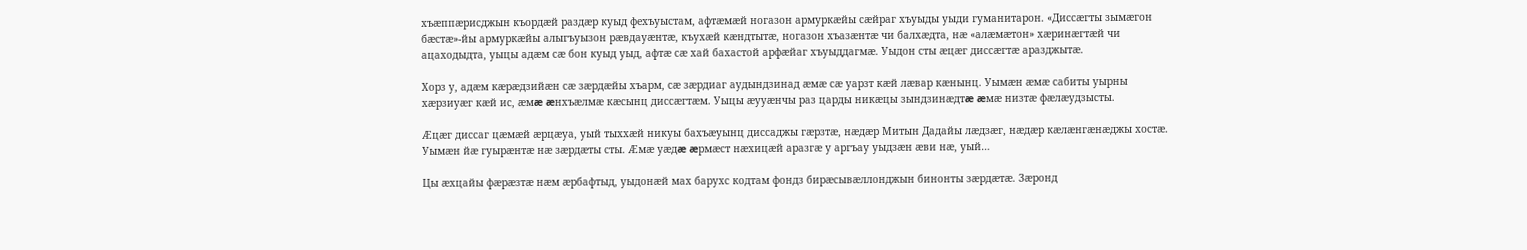хъæппæрисджын къордæй раздæр куыд фехъуыстам, афтæмæй ногазон армуркæйы сæйраг хъуыды уыди гуманитарон. «Диссæгты зымæгон бæстæ»-йы армуркæйы алыгъуызон рæвдауæнтæ, къухæй кæндтытæ, ногазон хъазæнтæ чи балхæдта, нæ «алæмæтон» хæринæгтæй чи ацаходыдта, уыцы адæм сæ бон куыд уыд, афтæ сæ хай бахастой арфæйаг хъуыддагмæ. Уыдон сты æцæг диссæгтæ аразджытæ.

Хорз у, адæм кæрæдзийæн сæ зæрдæйы хъарм, сæ зæрдиаг аудындзинад æмæ сæ уарзт кæй лæвар кæнынц. Уымæн æмæ сабиты уырны хæрзиуæг кæй ис, æмæ æнхъæлмæ кæсынц диссæгтæм. Уыцы æууæнчы раз царды никæцы зындзинæдтæ æмæ низтæ фæлæудзысты.

Æцæг диссаг цæмæй æрцæуа, уый тыххæй никуы бахъæуынц диссаджы гæрзтæ, нæдæр Митын Дадайы лæдзæг, нæдæр кæлæнгæнæджы хостæ. Уымæн йæ гуырæнтæ нæ зæрдæты сты. Æмæ уæдæ æрмæст нæхицæй аразгæ у аргъау уыдзæн æви нæ, уый…

Цы æхцайы фæрæзтæ нæм æрбафтыд, уыдонæй мах барухс кодтам фондз бирæсывæллонджын бинонты зæрдæтæ. Зæронд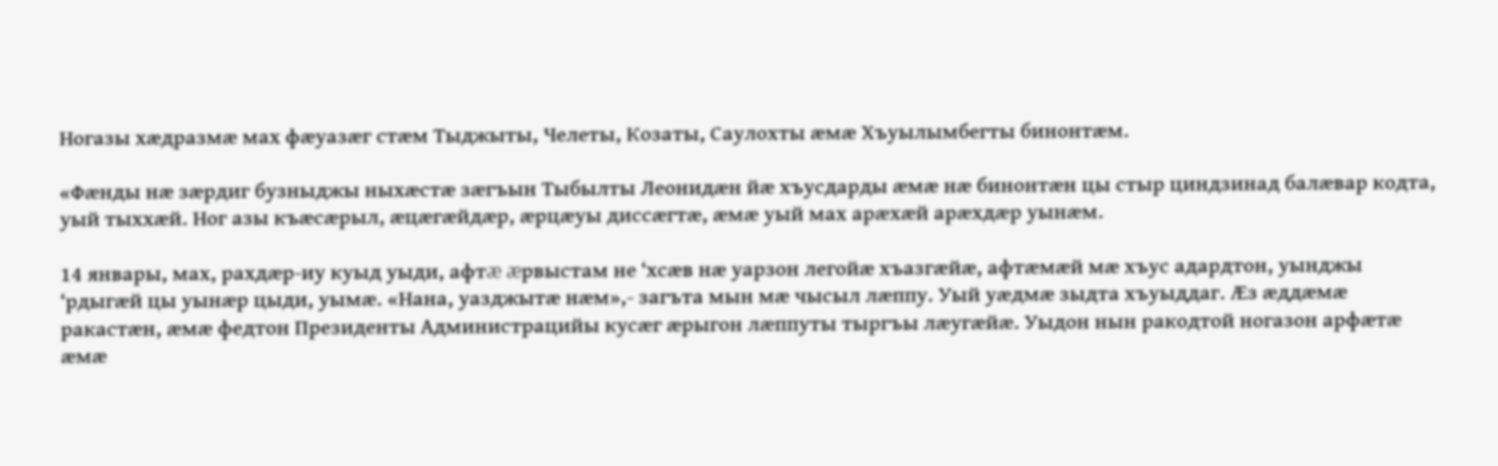Ногазы хæдразмæ мах фæуазæг стæм Тыджыты, Челеты, Козаты, Саулохты æмæ Хъуылымбегты бинонтæм.

«Фæнды нæ зæрдиг бузныджы ныхæстæ зæгъын Тыбылты Леонидæн йæ хъусдарды æмæ нæ бинонтæн цы стыр циндзинад балæвар кодта, уый тыххæй. Ног азы къæсæрыл, æцæгæйдæр, æрцæуы диссæгтæ, æмæ уый мах арæхæй арæхдæр уынæм.

14 январы, мах, рахдæр-иу куыд уыди, афтæ æрвыстам не ‘хсæв нæ уарзон легойæ хъазгæйæ, афтæмæй мæ хъус адардтон, уынджы ‘рдыгæй цы уынæр цыди, уымæ. «Нана, уазджытæ нæм»,- загъта мын мæ чысыл лæппу. Уый уæдмæ зыдта хъуыддаг. Æз æддæмæ ракастæн, æмæ федтон Президенты Администрацийы кусæг æрыгон лæппуты тыргъы лæугæйæ. Уыдон нын ракодтой ногазон арфæтæ æмæ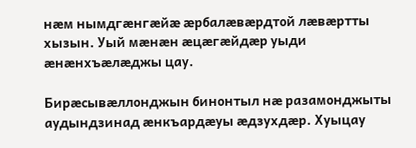нæм нымдгæнгæйæ æрбалæвæрдтой лæвæртты хызын. Уый мæнæн æцæгæйдæр уыди æнæнхъæлæджы цау.

Бирæсывæллонджын бинонтыл нæ разамонджыты аудындзинад æнкъардæуы æдзухдæр. Хуыцау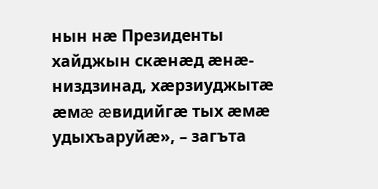нын нæ Президенты хайджын скæнæд æнæ-низдзинад, хæрзиуджытæ æмæ æвидийгæ тых æмæ удыхъаруйæ», – загъта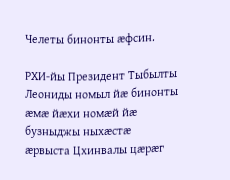Челеты бинонты æфсин.

РХИ-йы Президент Тыбылты Леониды номыл йæ бинонты æмæ йæхи номæй йæ бузныджы ныхæстæ æрвыста Цхинвалы цæрæг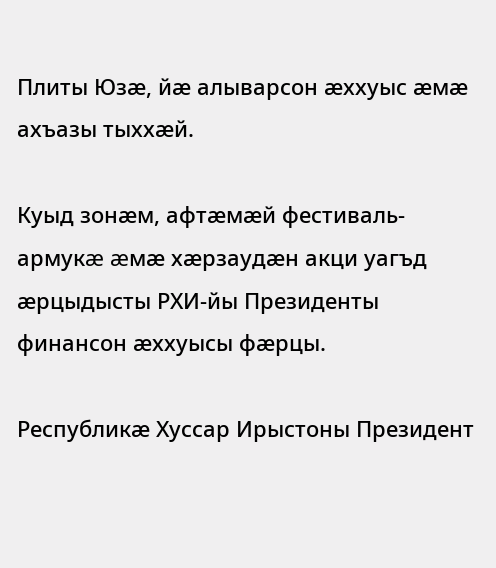Плиты Юзæ, йæ алыварсон æххуыс æмæ ахъазы тыххæй.

Куыд зонæм, афтæмæй фестиваль-армукæ æмæ хæрзаудæн акци уагъд æрцыдысты РХИ-йы Президенты финансон æххуысы фæрцы.

Республикæ Хуссар Ирыстоны Президент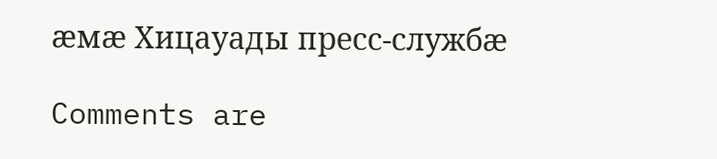æмæ Хицауады пресс-службæ

Comments are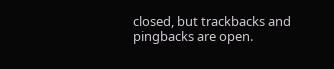closed, but trackbacks and pingbacks are open.